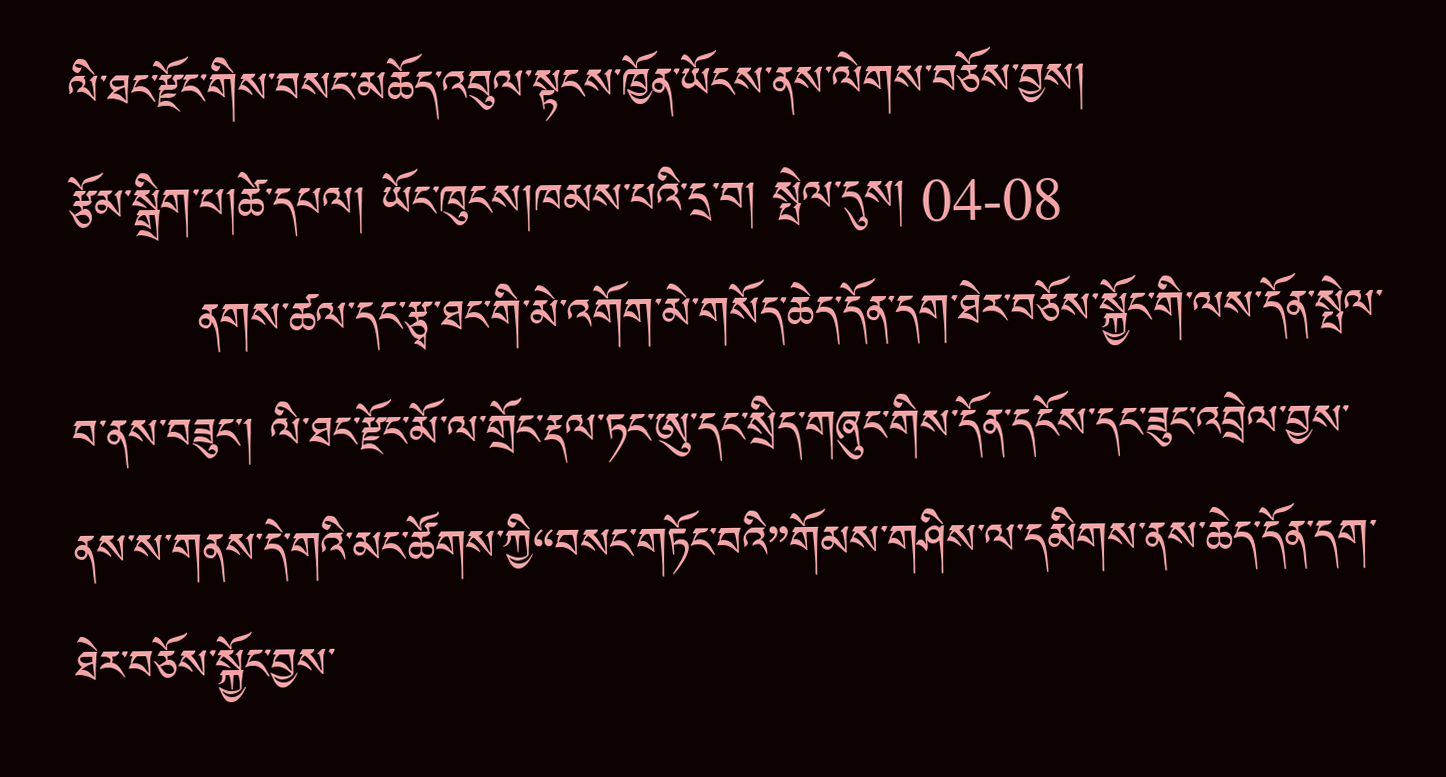ལི་ཐང་རྫོང་གིས་བསང་མཆོད་འབུལ་སྟངས་ཁྱོན་ཡོངས་ནས་ལེགས་བཅོས་བྱས།
རྩོམ་སྒྲིག་པ།ཚེ་དཔལ། ཡོང་ཁུངས།ཁམས་པའི་དྲ་བ། སྤེལ་དུས། 04-08
        ནགས་ཚལ་དང་རྩྭ་ཐང་གི་མེ་འགོག་མེ་གསོད་ཆེད་དོན་དག་ཐེར་བཅོས་སྐྱོང་གི་ལས་དོན་སྤེལ་བ་ནས་བཟུང་། ལི་ཐང་རྫོང་མོ་ལ་གྲོང་རྡལ་ཏང་ཨུ་དང་སྲིད་གཞུང་གིས་དོན་དངོས་དང་ཟུང་འབྲེལ་བྱས་ནས་ས་གནས་དེ་གའི་མང་ཚོགས་ཀྱི“བསང་གཏོང་བའི”གོམས་གཤིས་ལ་དམིགས་ནས་ཆེད་དོན་དག་ཐེར་བཅོས་སྐྱོང་བྱས་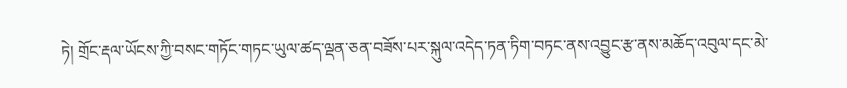ཏེ། གྲོང་རྡལ་ཡོངས་ཀྱི་བསང་གཏོང་གཏང་ཡུལ་ཚད་ལྡན་ཅན་བཟོས་པར་སྐུལ་འདེད་ཏན་ཏིག་བཏང་ནས་འབྱུང་རྩ་ནས་མཆོད་འབུལ་དང་མེ་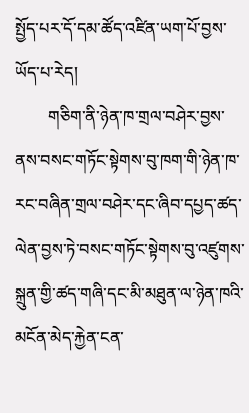སྤྱོད་པར་དོ་དམ་ཚོད་འཛིན་ཡག་པོ་བྱས་ཡོད་པ་རེད།
        གཅིག་ནི་ཉེན་ཁ་གྲལ་བཤེར་བྱས་ནས་བསང་གཏོང་སྟེགས་བུ་ཁག་གི་ཉེན་ཁ་རང་བཞིན་གྲལ་བཤེར་དང་ཞིབ་དཔྱད་ཚད་ལེན་བྱས་ཏེ་བསང་གཏོང་སྟེགས་བུ་འཛུགས་སྐྲུན་གྱི་ཚད་གཞི་དང་མི་མཐུན་ལ་ཉེན་ཁའི་མངོན་མེད་རྐྱེན་ངན་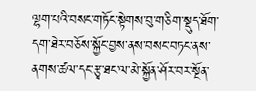ལྷག་པའི་བསང་གཏོང་སྟེགས་བུ་གཅིག་སྡུད་ཐོག་དག་ཐེར་བཅོས་སྐྱོང་བྱས་ནས་བསང་བཏང་ནས་ནགས་ཚལ་དང་རྩྭ་ཐང་ལ་མེ་སྐྱོན་ཤོར་བར་སྔོན་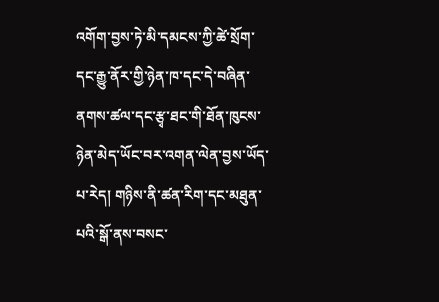འགོག་བྱས་ཏེ་མི་དམངས་ཀྱི་ཚེ་སྲོག་དང་རྒྱུ་ནོར་གྱི་ཉེན་ཁ་དང་དེ་བཞིན་ནགས་ཚལ་དང་རྩྭ་ཐང་གི་ཐོན་ཁུངས་ཉེན་མེད་ཡོང་བར་འགན་ལེན་བྱས་ཡོད་པ་རེད། གཉིས་ནི་ཚན་རིག་དང་མཐུན་པའི་སྒོ་ནས་བསང་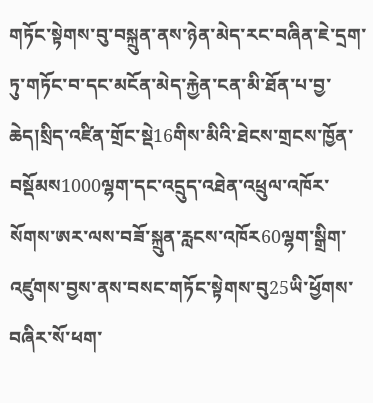གཏོང་སྟེགས་བུ་བསྐྲུན་ནས་ཉེན་མེད་རང་བཞིན་ཇེ་དྲག་ཏུ་གཏོང་བ་དང་མངོན་མེད་རྐྱེན་ངན་མི་ཐོན་པ་བྱ་ཆེད།སྲིད་འཛིན་གྲོང་སྡེ16གིས་མིའི་ཐེངས་གྲངས་ཁྱོན་བསྡོམས1000ལྷག་དང་འདྲུད་འཐེན་འཕྲུལ་འཁོར་སོགས་ཨར་ལས་བཟོ་སྐྲུན་རླངས་འཁོར60ལྷག་སྒྲིག་འཛུགས་བྱས་ནས་བསང་གཏོང་སྟེགས་བུ25ཡི་ཕྱོགས་བཞིར་སོ་ཕག་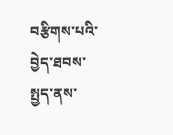བརྩིགས་པའི་བྱེད་ཐབས་སྤྱད་ནས་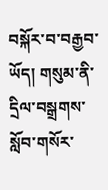བསྐོར་བ་བརྒྱབ་ཡོད། གསུམ་ནི་དྲིལ་བསྒྲགས་སློབ་གསོར་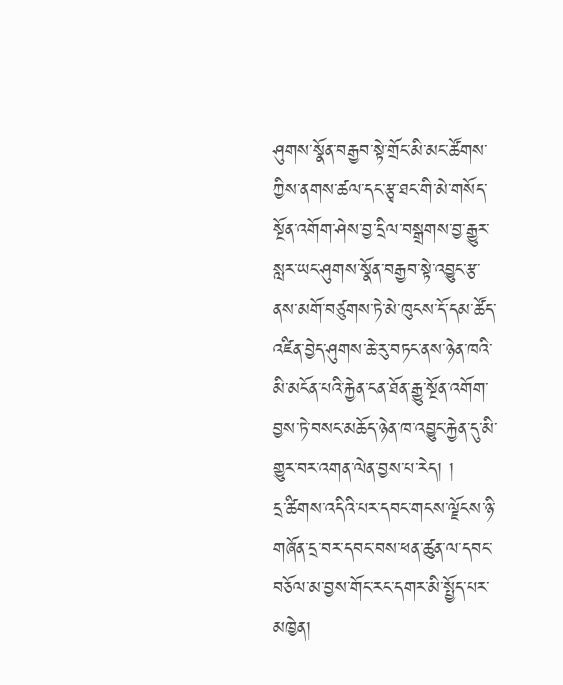ཤུགས་སྣོན་བརྒྱབ་སྟེ་གྲོང་མི་མང་ཚོགས་ཀྱིས་ནགས་ཚལ་དང་རྩྭ་ཐང་གི་མེ་གསོད་སྔོན་འགོག་ཤེས་བྱ་དྲིལ་བསྒྲགས་བྱ་རྒྱུར་སླར་ཡང་ཤུགས་སྣོན་བརྒྱབ་སྟེ་འབྱུང་རྩ་ནས་མགོ་བཙུགས་ཏེ་མེ་ཁུངས་དོ་དམ་ཚོད་འཛིན་བྱེད་ཤུགས་ཆེ་རུ་བཏང་ནས་ཉེན་ཁའི་མི་མངོན་པའི་རྐྱེན་ངན་ཐོན་རྒྱུ་སྔོན་འགོག་བྱས་ཏེ་བསང་མཆོད་ཉེན་ཁ་འབྱུང་རྐྱེན་དུ་མི་གྱུར་བར་འགན་ལེན་བྱས་པ་རེད། །
དྲ་ཚིགས་འདིའི་པར་དབང་གངས་ལྗོངས་ཉི་གཞོན་དྲ་བར་དབང་བས་ཕན་ཚུན་ལ་དབང་བཅོལ་མ་བྱས་གོང་རང་དགར་མི་སྤྱོད་པར་མཁྱེན།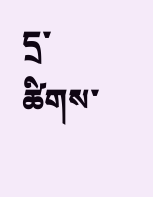དྲ་ཚིགས་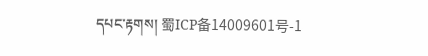དཔང་རྟགས། 蜀ICP备14009601号-1